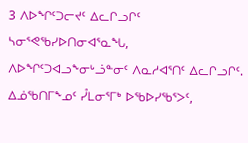3 ᐱᐅᖏᑦᑐᓕᔪᑦ ᐃᓚᒋᓗᒋᑦ ᓴᓂᕐᕙᖃᓯᐅᑎᓂᐊᕐᓇᖓ, ᐱᐅᖏᑦᑐᐊᓗᖕᓂᒡᓘᓐᓂᑦ ᐱᓇᓱᐊᕐᑎᑦ ᐃᓚᒋᓗᒋᑦ. ᐃᓅᖃᑎᒥᖕᓄᑦ ᓮᒪᓂᕐᒥᒃ ᐅᖃᐅᓯᖃᕐᐳᑦ,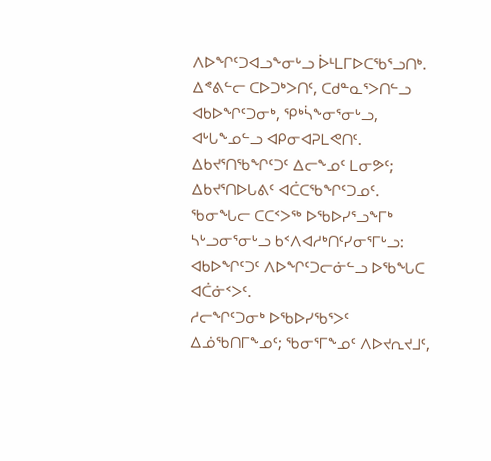ᐱᐅᖏᑦᑐᐊᓗᖕᓂᒡᓗ ᐆᒻᒪᒥᐅᑕᖃᕐᓗᑎᒃ.
ᐃᕝᕕᓪᓕ ᑕᐅᑐᒃᐳᑎᑦ, ᑕᑯᓐᓇᕐᐳᑎᓪᓗ ᐊᑲᐅᖏᑦᑐᓂᒃ, ᕿᒃᓵᖕᓂᕐᓂᒡᓗ, ᐊᒡᒐᖕᓄᓪᓗ ᐊᑭᓂᐊᕈᒪᕙᑎᑦ. ᐃᑲᔪᕐᑎᖃᖏᑦᑐᑦ ᐃᓕᖕᓄᑦ ᒪᓂᕗᑦ; ᐃᑲᔪᕐᑎᐅᒐᕕᑦ ᐊᑖᑕᖃᖏᑦᑐᓄᑦ.
ᖃᓂᖓᓕ ᑕᑕᑉᐳᖅ ᐅᖃᐅᓯᕐᓗᖕᒥᒃ ᓴᒡᓗᓂᕐᓂᒡᓗ ᑲᑉᐱᐊᓱᒃᑎᑦᓯᓂᕐᒥᒡᓗ: ᐊᑲᐅᖏᑦᑐᑦ ᐱᐅᖏᑦᑐᓕᓃᓪᓗ ᐅᖃᖓᑕ ᐊᑖᓃᑉᐳᑦ.
ᓱᓕᖏᑦᑐᓂᒃ ᐅᖃᐅᓯᖃᕐᐳᑦ ᐃᓅᖃᑎᒥᖕᓄᑦ; ᖃᓂᕐᒥᖕᓄᑦ ᐱᐅᔪᕆᔪᒧᑦ,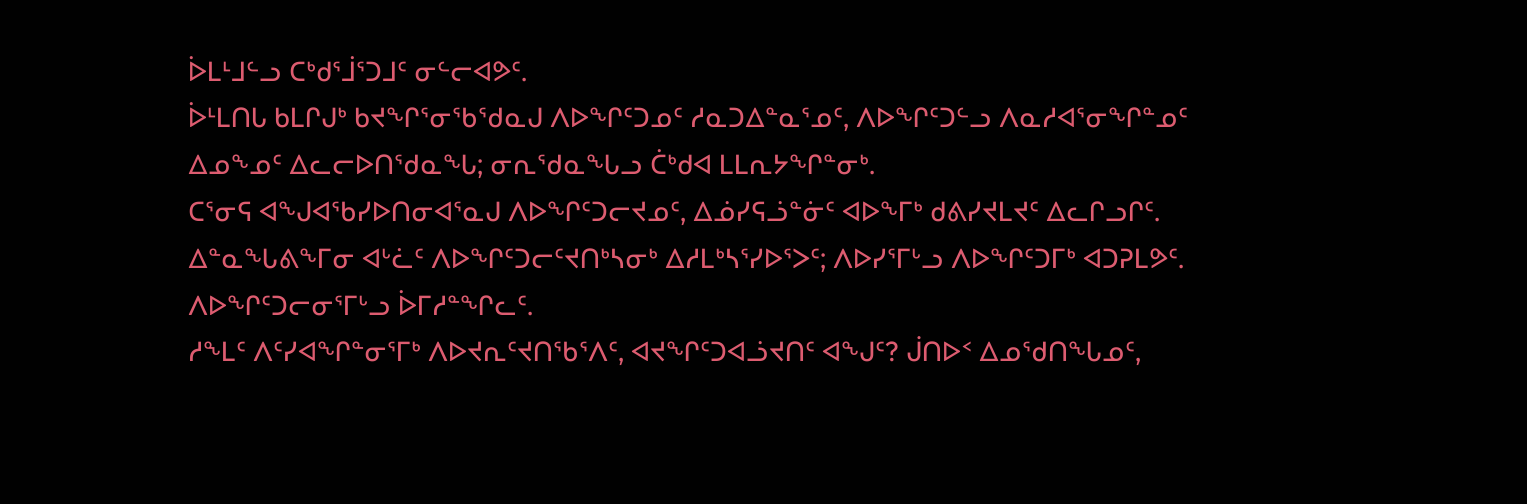ᐆᒪᒻᒧᓪᓗ ᑕᒃᑯᕐᒨᕐᑐᒧᑦ ᓂᓪᓕᐊᕗᑦ.
ᐆᒻᒪᑎᒐ ᑲᒪᒋᒍᒃ ᑲᔪᖏᕐᓂᖃᖁᓇᒍ ᐱᐅᖏᑦᑐᓄᑦ ᓱᓇᑐᐃᓐᓇᕐᓄᑦ, ᐱᐅᖏᑦᑐᓪᓗ ᐱᓇᓱᐊᕐᓂᖏᓐᓄᑦ ᐃᓄᖕᓄᑦ ᐃᓚᓕᐅᑎᖁᓇᖓ; ᓂᕆᖁᓇᖓᓗ ᑖᒃᑯᐊ ᒪᒪᕆᔭᖏᓐᓂᒃ.
ᑕᕐᓂᕋ ᐊᖑᐊᖃᓯᐅᑎᓂᐊᕐᓇᒍ ᐱᐅᖏᑦᑐᓕᔪᓄᑦ, ᐃᓅᓯᕋᓘᓐᓃᑦ ᐊᐅᖕᒥᒃ ᑯᕕᓯᔪᒪᔪᑦ ᐃᓚᒋᓗᒋᑦ.
ᐃᓐᓇᖓᕕᖕᒥᓂ ᐊᒡᓛᑦ ᐱᐅᖏᑦᑐᓕᑦᔪᑎᒃᓴᓂᒃ ᐃᓱᒪᒃᓴᕐᓯᐅᕐᐳᑦ; ᐱᐅᓯᕐᒥᒡᓗ ᐱᐅᖏᑦᑐᒥᒃ ᐊᑐᕈᒪᕗᑦ. ᐱᐅᖏᑦᑐᓕᓂᕐᒥᒡᓗ ᐆᒥᓱᓐᖏᓚᑦ.
ᓱᖕᒪᑦ ᐱᑦᓯᐊᖏᓐᓂᕐᒥᒃ ᐱᐅᔪᕆᑦᔪᑎᖃᕐᐱᑦ, ᐊᔪᖏᑦᑐᐊᓘᔪᑎᑦ ᐊᖑᑦ? ᒎᑎᐅᑉ ᐃᓄᖁᑎᖓᓄᑦ,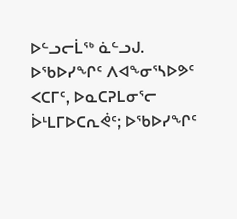ᐅᓪᓗᓕᒫᖅ ᓈᓪᓗᒍ.
ᐅᖃᐅᓯᖏᑦ ᐱᐊᖕᓂᕐᓴᐅᕗᑦ ᐸᑕᒥᑦ, ᐅᓇᑕᕈᒪᓂᕐᓕ ᐆᒻᒪᒥᐅᑕᕆᕚᑦ; ᐅᖃᐅᓯᖏᑦ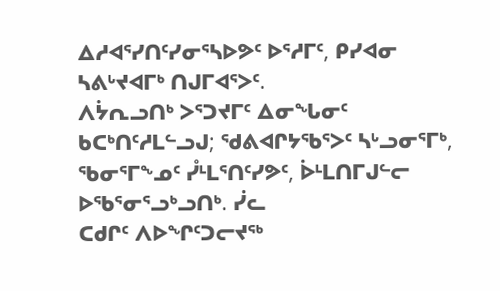ᐃᓱᐊᕐᓯᑎᑦᓯᓂᕐᓴᐅᕗᑦ ᐅᕐᓱᒥᑦ, ᑭᓯᐊᓂ ᓴᕕᒡᔪᐊᒥᒃ ᑎᒍᒥᐊᕐᐳᑦ.
ᐱᔮᕆᓗᑎᒃ ᐳᕐᑐᔪᒥᑦ ᐃᓂᖓᓂᑦ ᑲᑕᒃᑎᑦᓱᒪᓪᓗᒍ; ᖁᕕᐊᒋᔭᖃᕐᐳᑦ ᓴᒡᓗᓂᕐᒥᒃ, ᖃᓂᕐᒥᖕᓄᑦ ᓮᒻᒪᕐᑎᑦᓯᕗᑦ, ᐆᒻᒪᑎᒥᒍᓪᓕ ᐅᖃᕐᓂᕐᓗᒃᓗᑎᒃ. ᓰᓚ
ᑕᑯᒋᑦ ᐱᐅᖏᑦᑐᓕᔪᖅ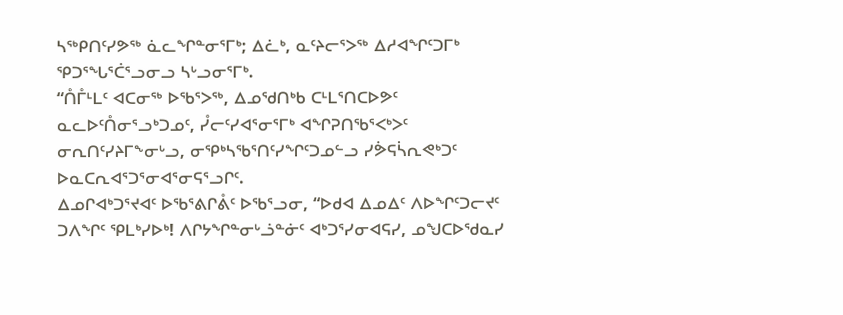ᓴᖅᑭᑎᑦᓯᕗᖅ ᓈᓚᖏᓐᓂᕐᒥᒃ; ᐃᓛᒃ, ᓇᑦᔨᓕᕐᐳᖅ ᐃᓱᐊᖏᑦᑐᒥᒃ ᕿᑐᕐᖓᕐᑖᕐᓗᓂᓗ ᓴᒡᓗᓂᕐᒥᒃ.
“ᑍᒤᒻᒪᑦ ᐊᑕᓂᖅ ᐅᖃᕐᐳᖅ, ᐃᓄᖁᑎᒃᑲ ᑕᒻᒪᕐᑎᑕᐅᕗᑦ ᓇᓚᐅᑦᑍᓂᕐᓗᒃᑐᓄᑦ, ᓮᓕᑦᓯᐊᕐᓂᕐᒥᒃ ᐊᖏᕈᑎᖃᕐᐸᒃᐳᑦ ᓂᕆᑎᑦᓯᔨᒥᖕᓂᒡᓗ, ᓂᕿᒃᓴᖃᕐᑎᑦᓯᖏᑦᑐᓄᓪᓗ ᓯᕘᕋᓵᕆᕙᒃᑐᑦ ᐅᓇᑕᕆᐊᕐᑐᕐᓂᐊᕐᓂᕋᕐᓗᒋᑦ.
ᐃᓄᒋᐊᒃᑐᕐᔪᐊᑦ ᐅᖃᕐᕕᒋᕔᑦ ᐅᖃᕐᓗᓂ, “ᐅᑯᐊ ᐃᓄᐃᑦ ᐱᐅᖏᑦᑐᓕᔪᑦ ᑐᐱᖏᑦ ᕿᒪᒃᓯᐅᒃ! ᐱᒋᔭᖏᓐᓂᒡᓘᓐᓃᑦ ᐊᒃᑐᕐᓯᓂᐊᕋᓯ, ᓄᖑᑕᐅᖁᓇᓯ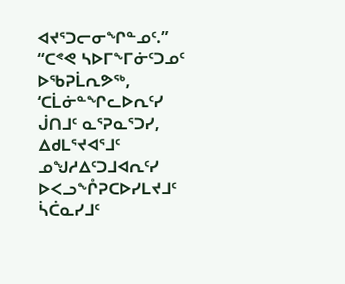ᐊᔪᕐᑐᓕᓂᖏᓐᓄᑦ.”
“ᑕᕝᕙ ᓴᐅᒥᖕᒥᓃᑦᑐᓄᑦ ᐅᖃᕈᒫᕆᕗᖅ, ‘ᑕᒫᓃᓐᖏᓚᐅᕆᑦᓯ ᒎᑎᒧᑦ ᓇᕐᕈᓇᕐᑐᓯ, ᐃᑯᒪᕐᔪᐊᕐᒧᑦ ᓄᖑᓱᐃᑦᑐᒧᐊᕆᑦᓯ ᐅᐸᓗᖕᒊᕈᑕᐅᓯᒪᔪᒧᑦ ᓵᑖᓇᓯᒧᑦ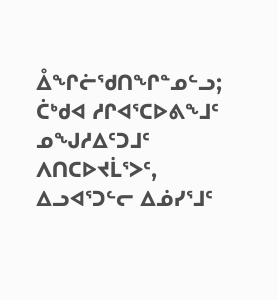ᐂᖏᓖᖁᑎᖏᓐᓄᓪᓗ;
ᑖᒃᑯᐊ ᓱᒋᐊᕐᑕᐅᕕᖕᒧᑦ ᓄᖑᓱᐃᑦᑐᒧᑦ ᐱᑎᑕᐅᔪᒫᕐᐳᑦ, ᐃᓗᐊᕐᑐᓪᓕ ᐃᓅᓯᕐᒧᑦ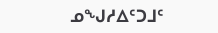ᓄᖑᓱᐃᑦᑐᒧᑦ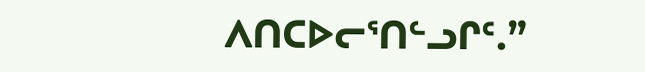ᐱᑎᑕᐅᓕᕐᑎᓪᓗᒋᑦ.”